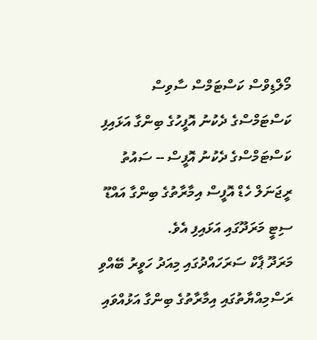މޯލްޑިވްސް ކަސްޓަމްސް ސާވިސް
ކަސްޓަމްސްގެ ދެކުނު އޮފީހުގެ ބިންގާ އަޅައިފި
ކަސްޓަމްސްގެ ދެކުނު އޮފީސް -- ސައުތު ރީޖަނަލް ހެޑް އޮފީސް އިމާރާތުގެ ބިންގާ އައްޑޫ ސިޓީ މަރަދޫގައި އަޅައިފި އެވެ.
މަރަދޫ ޕާކް ސަރަހައްދުގައި މިއަދު ހަވީރު ބޭއްވި ރަސްމިއްޔާތުގައި އިމާރާތުގެ ބިންގާ އަޅުއްވައި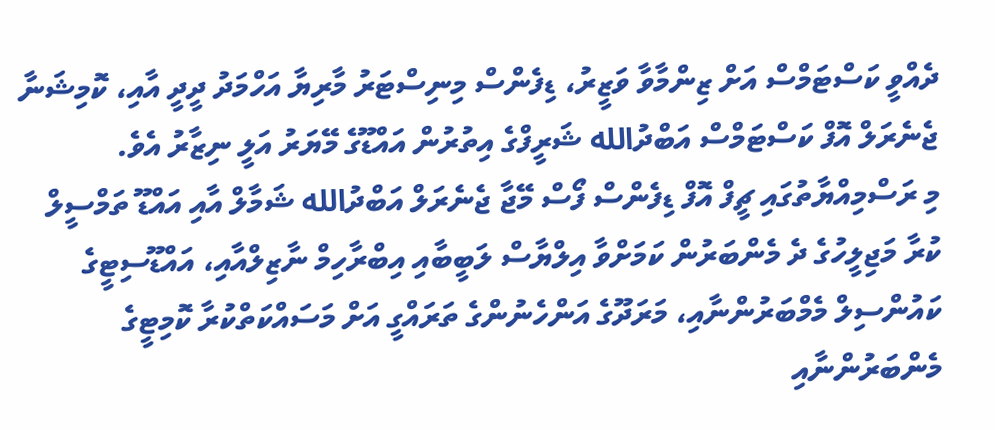ދެއްވީ ކަސްޓަމްސް އަށް ޒިންމާވާ ވަޒީރު، ޑިފެންސް މިނިސްޓަރު މާރިޔާ އަހްމަދު ދީދީ އާއި، ކޮމިޝަނާ ޖެނެރަލް އޮފް ކަސްޓަމްސް އަބްދުالله ޝަރީފްގެ އިތުރުން އައްޑޫގެ މޭޔަރު އަލީ ނިޒާރު އެވެ.
މި ރަސްމިއްޔާތުގައި ޗީފް އޮފް ޑިފެންސް ފޯސް މޭޖާ ޖެނެރަލް އަބްދުالله ޝަމާލް އާއި އައްޑޫ ތަމްސީލް ކުރާ މަޖިލީހުގެ ދެ މެންބަރުން ކަމަށްވާ އިލްޔާސް ލަބީބާއި އިބްރާހިމް ނާޒިލްއާއި، އައްޑޫސިޓީގެ ކައުންސިލް މެމްބަރުންނާއި، މަރަދޫގެ އަންހެނުންގެ ތަރައްގީ އަށް މަސައްކަތްކުރާ ކޮމިޓީގެ މެންބަރުންނާއި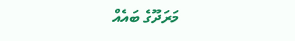މަރަދޫގެ ބައެއް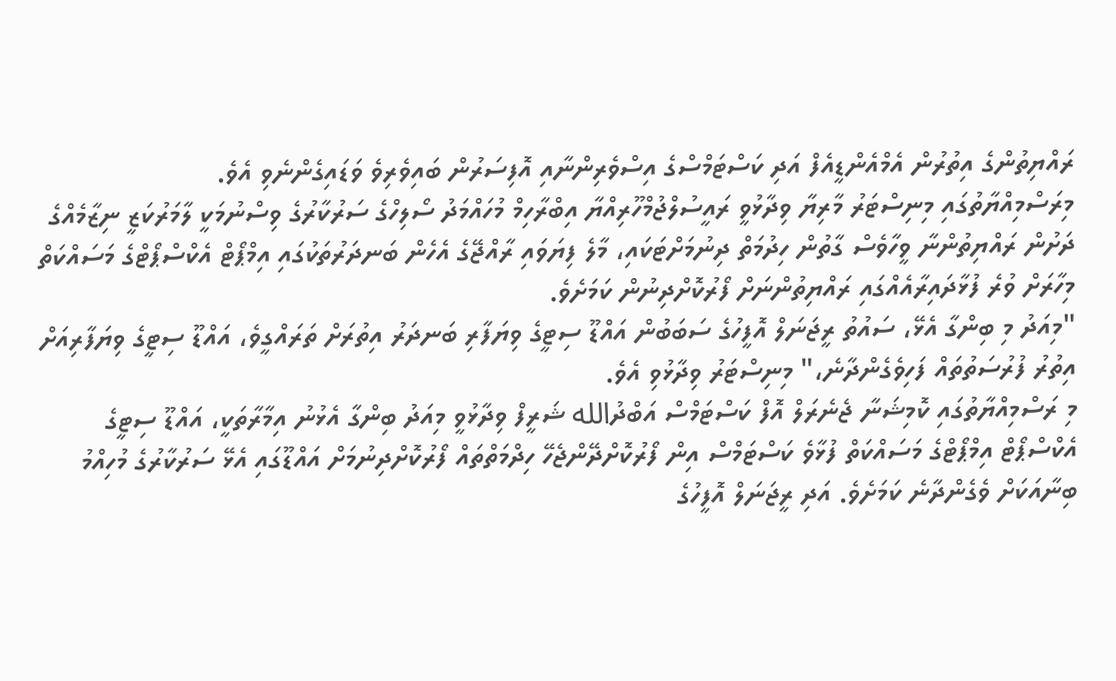ރައްޔިތުންގެ އިތުރުން އެމްއެންޑީއެފް އަދި ކަސްޓަމްސްގެ އިސްވެރިންނާއި އޮފިސަރުން ބައިވެރިވެ ވަޑައިގެންނެވި އެވެ.
މިރަސްމިއްޔާތުގައި މިނިސްޓަރު މާރިޔާ ވިދާޅުވީ ރައީސުލްޖުމްހޫރިއްޔާ އިބްރާހިމް މުހައްމަދު ސޯލިހްގެ ސަރުކާރުގެ ވިސްނުމަކީ ލާމަރުކަޒީ ނިޒާމެއްގެ ދަށުން ރައްޔިތުންނާ ވީހާވެސް ގާތުން ހިދުމަތް ދިނުމަށްޓަކައި، މާލެ ފިޔަވައި ރާއްޖޭގެ އެހެން ބަނދަރުތަކުގައި އިމްޕޯޓް އެކްސްޕޯޓްގެ މަސައްކަތް މިހާރަށް ވުރެ ފުޅާދައިރާއެއްގައި ރައްޔިތުންނަށް ފޯރުކޮށްދިނުން ކަމަށެވެ.
"މިއަދު މި ބިންގާ އެޅޭ، ސައުތު ރީޖަނަލް އޮފީހުގެ ސަބަބުން އައްޑޫ ސިޓީގެ ވިޔަފާރި ބަނދަރު އިތުރަށް ތަރައްގީވެ، އައްޑޫ ސިޓީގެ ވިޔަފާރިއަށް އިތުރު ފުރުސަތުތައް ފަހިވެގެންދާނެ،" މިނިސްޓަރު ވިދާޅުވި އެވެ.
މި ރަސްމިއްޔާތުގައި ކޮމިޝަނާ ޖެނެރަލް އޮފް ކަސްޓަމްސް އަބްދުالله ޝަރީފް ވިދާޅުވީ މިއަދު ބިންގާ އެޅުނު އިމާރާތަކީ، އައްޑޫ ސިޓީގެ އެކްސްޕޯޓް އިމްޕޯޓްގެ މަސައްކަތް ފުޅާވެ ކަސްޓަމްސް އިން ފޯރުކޮށްދޭންޖެހޭ ހިދްމަތްތައް ފޯރުކޮށްދިނުމަށް އައްޑޫގައި އެޅޭ ސަރުކާރުގެ މުހިއްމު ބިނާއަކަށް ވެގެންދާނެ ކަމަށެވެ. އަދި ރީޖަނަލް އޮފީހުގެ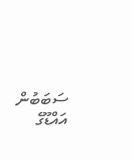ސަބަބުން އައްޑޫގެ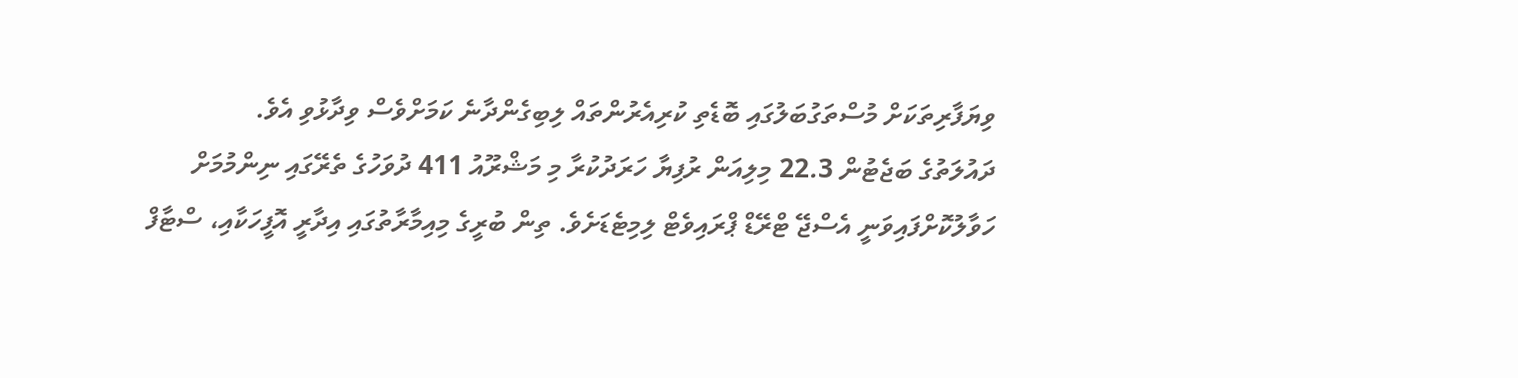ވިޔަފާރިތަކަށް މުސްތަގުބަލުގައި ބޮޑެތި ކުރިއެރުންތައް ލިބިގެންދާނެ ކަމަށްވެސް ވިދާޅުވި އެވެ.
ދައުލަތުގެ ބަޖެޓުން 22.3 މިލިއަން ރުފިޔާ ހަރަދުކުރާ މި މަޝްރޫއު 411 ދުވަހުގެ ތެރޭގައި ނިންމުމަށް ހަވާލުކޮށްފައިވަނީ އެސްޖޭ ޓްރޭޑް ޕްރައިވެޓް ލިމިޓެޑަށެވެ. ތިން ބުރީގެ މިއިމާރާތުގައި އިދާރީ އޮފީހަކާއި، ސްޓާފް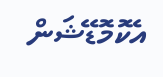އެކޮމޮޑޭޝަން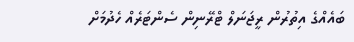ބައެއްގެ އިތުރުން ރީޖަނަލް ޓްރޭނިން ސެންޓަރެއް ހެދުމަށް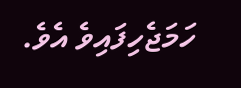ހަމަޖެހިފައިވެ އެވެ.